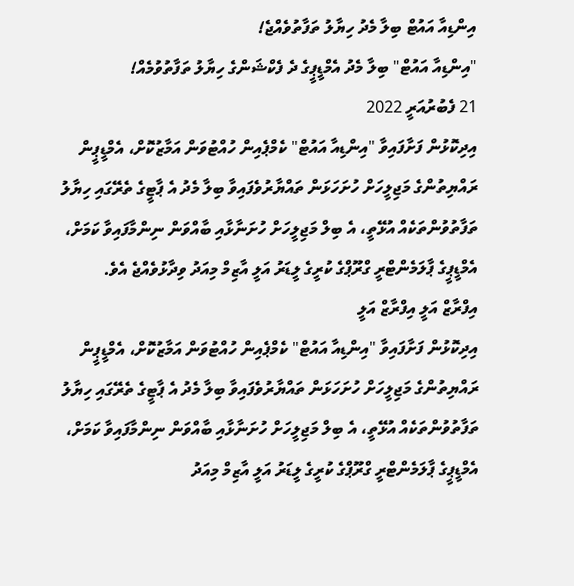އިންޑިއާ އައުޓް ބިލާ މެދު ހިޔާލު ތަފާތުވެއްޖެ!
"އިންޑިއާ އައުޓް" ބިލާ މެދު އެމްޑީޕީގެ ދެ ފެކްޝަންގެ ހިޔާލު ތަފާތުވުމެއް!
21 ފެބުރުއަރީ 2022
އިދިކޮޅުން ފަށާފައިވާ "އިންޑިއާ އައުޓް" ކެމްޕެއިން ހުއްޓުވަން އަމާޒުކޮށް، އެމްޑީޕީން ރައްޔިތުންގެ މަޖިލީހަށް ހުށަހަޅަން ތައްޔާރުވެފައިވާ ބިލާ މެދު އެ ޕާޓީގެ ތެރޭގައި ހިޔާލު ތަފާތުވުންތަކެއް އުޅޭތީ، އެ ބިލް މަޖިލީހަށް ހުށަނާޅާއި ބާއްވަން ނިންމާފައިވާ ކަމަށް، އެމްޑީޕީގެ ޕާލަމެންޓްރީ ގްރޫޕްގެ ކުރީގެ ލީޑަރު އަލީ އާޒިމް މިއަދު ވިދާޅުވެއްޖެ އެވެ.
އިފްރާޒް އަލީ އިފްރާޒް އަލީ
އިދިކޮޅުން ފަށާފައިވާ "އިންޑިއާ އައުޓް" ކެމްޕެއިން ހުއްޓުވަން އަމާޒުކޮށް، އެމްޑީޕީން ރައްޔިތުންގެ މަޖިލީހަށް ހުށަހަޅަން ތައްޔާރުވެފައިވާ ބިލާ މެދު އެ ޕާޓީގެ ތެރޭގައި ހިޔާލު ތަފާތުވުންތަކެއް އުޅޭތީ، އެ ބިލް މަޖިލީހަށް ހުށަނާޅާއި ބާއްވަން ނިންމާފައިވާ ކަމަށް، އެމްޑީޕީގެ ޕާލަމެންޓްރީ ގްރޫޕްގެ ކުރީގެ ލީޑަރު އަލީ އާޒިމް މިއަދު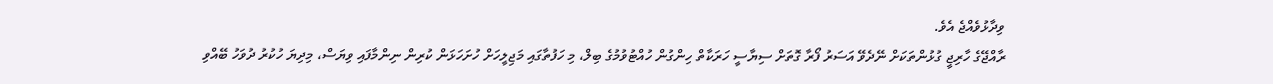ވިދާޅުވެއްޖެ އެވެ.
ރާއްޖޭގެ ހާރިޖީ ގުޅުންތަކަށް ނޭދެވޭ އަސަރު ފޯރާ ގޮތަށް ސިޔާސީ ހަރަކާތް ހިންގުން ހުއްޓުވުމުގެ ބިލް، މި ހަފުތާގައި މަޖިލީހަށް ހުށަހަޅަން ކުރިން ނިންމާފައި ވިޔަސް، މިދިޔަ ހުކުރު ދުވަހު ބޭއްވި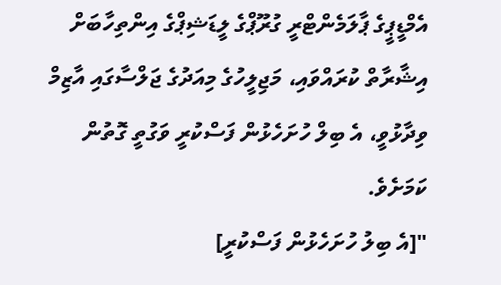އެމްޑީޕީގެ ޕާލަމެންޓްރީ ގުރޫޕްގެ ލީޑަޝިޕްގެ އިންތިހާބަށް އިޝާރާތް ކުރައްވައި، މަޖިލީހުގެ މިއަދުގެ ޖަލްސާގައި އާޒިމް ވިދާޅުވީ، އެ ބިލް ހުށަހެޅުން ފަސްކުރީ ވަގުތީ ގޮތުން ކަމަށެވެ.
"[އެ ބިލު ހުށަހެޅުން ފަސްކުރީ]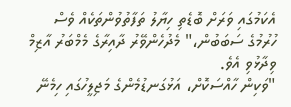އެކަމުގައި ވަރަށް ބޮޑެތި ހިޔާލު ތަފާތުވުންތަކެއް ވެސް ހުރުމުގެ ސަބަބުން،" މެދުހެންވޭރު ދާއިރާގެ މެމްބަރު އާޒިމް ވިދާޅުވި އެވެ.
"ވަކިން ހާއްސަކޮށް، އަޅުގަނޑުމެންގެ މަޖިލީހުގައި ހިމެނޭ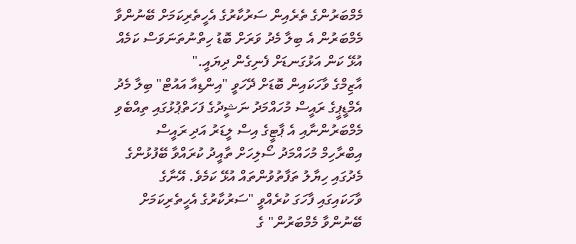މެމްބަރުންގެ ތެރެއިން ސަރުކާރުގެ އެހީތެރިކަމަށް ބޭނުންވާ މެމްބަރުން އެ ބިލާ މެދު ވަރަށް ބޮޑު ހިތްނުތަނަވަސް ކަމެއް އުޅޭ ކަން އަޅުގަނޑަށް ފެނިގެން ދިޔައީ."
އާޒިމްގެ ވާހަކައިން ބޮޑަށް ދޭހަވީ "އިންޑިއާ އައުޓް" ބިލާ މެދު އެމްޑީޕީގެ ރައީސް މުހައްމަދު ނަޝީދުގެ ފަހަތްޕުޅުގައި ތިއްބެވި މެމްބަރުންނާއި އެ ޕާޓީގެ އިސް ލީޑަރު އަދި ރައީސް އިބްރާހިމް މުހައްމަދު ސޯލިހަށް ތާއީދު ކުރައްވާ ބޭފުޅުންގެ މެދުގައި ހިޔާލު ތަފާތުވުންތައް އުޅޭ ކަމެވެ. އޭނާގެ ވާހަކައިގައި ފާހަގަ ކުރެއްވީ "ސަރުކާރުގެ އެހީތެރިކަމަށް ބޭނުންވާ މެމްބަރުން" ގެ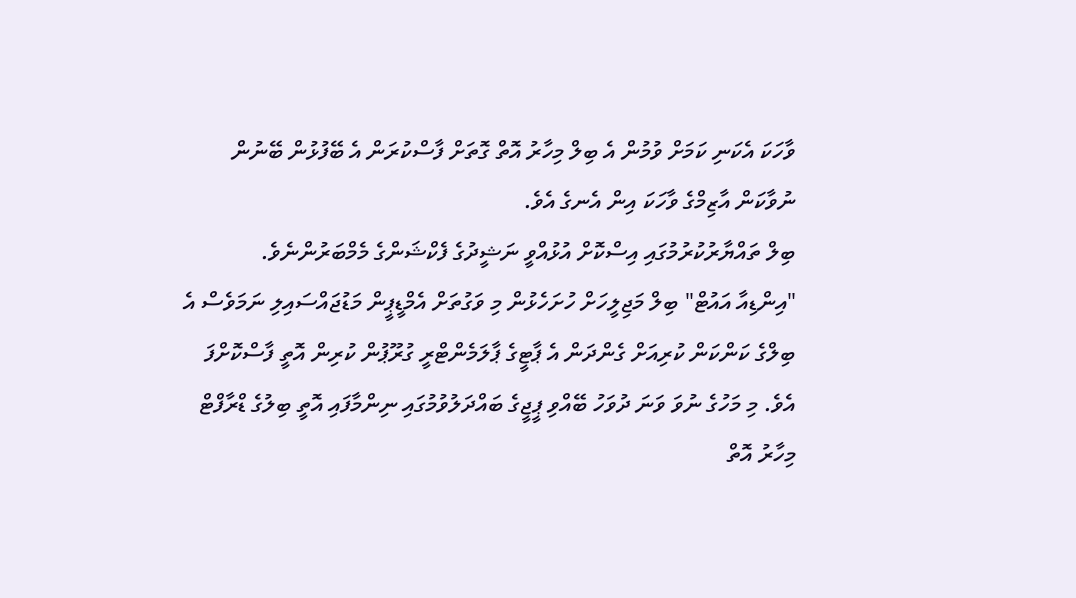ވާހަކަ އެކަނި ކަމަށް ވުމުން އެ ބިލް މިހާރު އޮތް ގޮތަށް ފާސްކުރަން އެ ބޭފުޅުން ބޭނުން ނުވާކަން އާޒިމްގެ ވާހަކަ އިން އެނގެ އެވެ.
ބިލް ތައްޔާރުކުރުމުގައި އިސްކޮށް އުޅުއްވީ ނަޝީދުގެ ފެކްޝަންގެ މެމްބަރުންނެވެ.
"އިންޑިއާ އައުޓް" ބިލް މަޖިލީހަށް ހުށަހެޅުން މި ވަގުތަށް އެމްޑީޕީން މަޑުޖައްސައިލި ނަމަވެސް އެ ބިލްގެ ކަންކަން ކުރިއަށް ގެންދަން އެ ޕާޓީގެ ޕާލަމެންޓްރީ ގުރޫޕުން ކުރިން އޮތީ ފާސްކޮށްފަ އެވެ. މި މަހުގެ ނުވަ ވަނަ ދުވަހު ބޭއްވި ޕީޖީގެ ބައްދަލުވުމުގައި ނިންމާފައި އޮތީ ބިލުގެ ޑްރާފްޓް މިހާރު އޮތް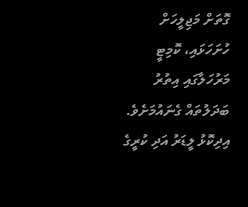ގޮތަށް މަޖިލީހަށް ހުށަހަޅައި، ކޮމިޓީ މަރުހަލާގައި އިތުރު ބަދަލުތައް ގެނައުމަށެވެ.
އިދިކޮޅު ލީޑަރު އަދި ކުރީގެ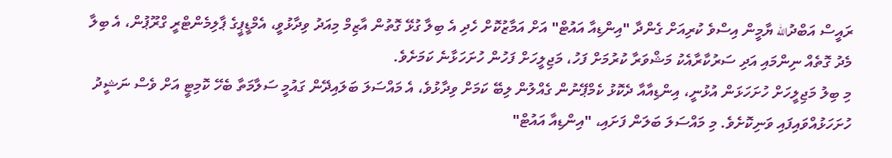ރައީސް އަބްދުالله ޔާމީން އިސްވެ ކުރިއަށް ގެންދާ "އިންޑިއާ އައުޓް" އަށް އަމާޒުކޮށް ހެދި އެ ބިލާ ގުޅޭ ގޮތުން އާޒިމް މިއަދު ވިދާޅުވީ، އެމްޑީޕީގެ ޕާލިމެންޓްރީ ގްރޫޕުން، އެ ބިލާ މެދު ގޮތެއް ނިންމައި އަދި ސަރުކާރާއެކު މަޝްވަރާ ކުރުމަށް ފަހު، މަޖިލީހަށް ފަހުން ހުށަހަޅާނެ ކަމަށެވެ.
މި ބިލު މަޖިލީހަށް ހުށަހަޅަން އުޅުނީ، އިންޑިއާއާ ދެކޮޅު ކެމްޕޭނުން ގެއްލުން ލިބޭ ކަމަށް ވިދާޅުވެ، އެ މައްސަލަ ބަލައިދޭން ގައުމީ ސަލާމަތާ ބެހޭ ކޮމިޓީ އަށް ވެސް ނަޝީދު ހުށަހަޅުއްވައިފައި ވަނިކޮށެވެ. މި މައްސަލަ ބަލަން ފަށައި، "އިންޑިއާ އައުޓް"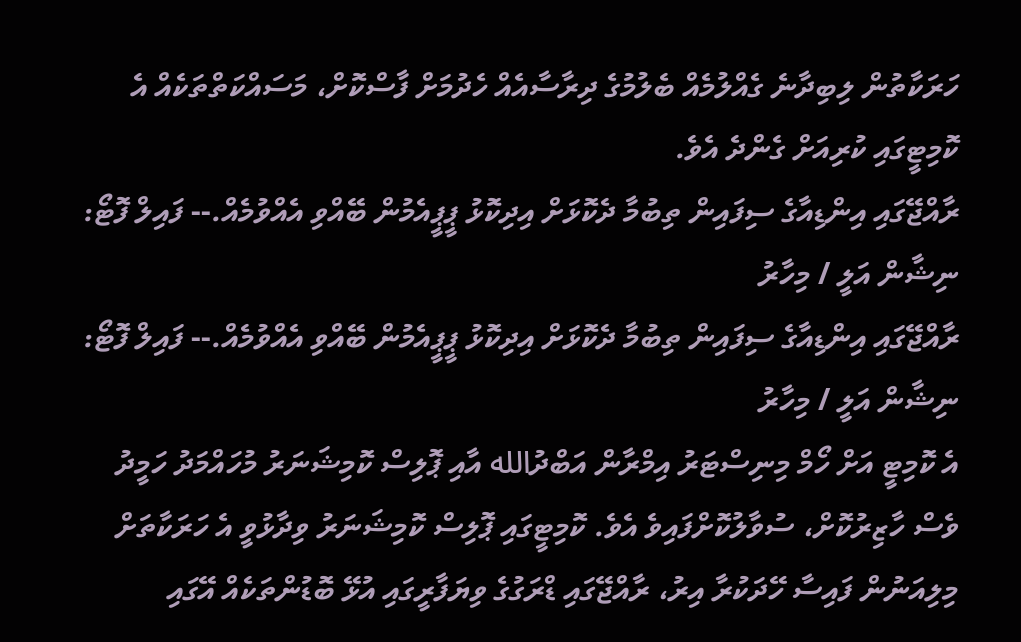ހަރަކާތުން ލިބިދާނެ ގެއްލުމެއް ބެލުމުގެ ދިރާސާއެއް ހެދުމަށް ފާސްކޮށް، މަސައްކަތްތަކެއް އެ ކޮމިޓީގައި ކުރިއަށް ގެންދެ އެވެ.
ރާއްޖޭގައި އިންޑިއާގެ ސިފައިން ތިބުމާ ދެކޮޅަށް އިދިކޮޅު ޕީޕީއެމުން ބޭއްވި އެއްވުމެއް.-- ފައިލް ފޮޓޯ: ނިޝާން އަލީ / މިހާރު
ރާއްޖޭގައި އިންޑިއާގެ ސިފައިން ތިބުމާ ދެކޮޅަށް އިދިކޮޅު ޕީޕީއެމުން ބޭއްވި އެއްވުމެއް.-- ފައިލް ފޮޓޯ: ނިޝާން އަލީ / މިހާރު
އެ ކޮމިޓީ އަށް ހޯމް މިނިސްޓަރު އިމްރާން އަބްދުالله އާއި ޕޮލިސް ކޮމިޝަނަރު މުހައްމަދު ހަމީދު ވެސް ހާޒިރުކޮށް، ސުވާލުކޮށްފައިވެ އެވެ. ކޮމިޓީގައި ޕޮލިސް ކޮމިޝަނަރު ވިދާޅުވީ އެ ހަރަކާތަށް މިލިއަނުން ފައިސާ ހޭދަކުރާ އިރު، ރާއްޖޭގައި ޑްރަގުގެ ވިޔަފާރީގައި އުޅޭ ބޮޑުންތަކެއް އޭގައި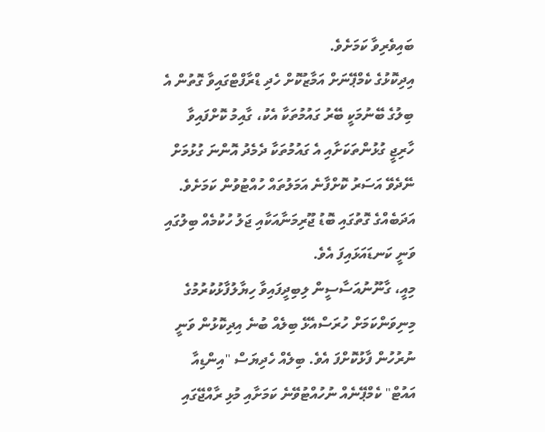ބައިވެރިވާ ކަމަށެވެ.
އިދިކޮޅުގެ ކެމްޕޭނަށް އަމާޒުކޮށް ހެދި ޑްރާފްޓްގައިވާ ގޮތުން އެ ބިލުގެ ބޭނުމަކީ ބޭރު ގައުމުތަކާ އެކު، ގާއިމު ކޮށްފައިވާ ހާރިޖީ ގުޅުންތަކަށާއި އެ ގައުމުތަކާ ދެމެދު އޮންނަ ގުޅުމަށް ނޭދެވޭ އަސަރު ކޮށްފާނެ އަމަލުތައް ހުއްޓުވުން ކަމަށެވެ. އަދަބެއްގެ ގޮތުގައި ބޮޑު ޖޫރިމަނާއަކާއި ޖަލު ހުކުމެއް ބިލުގައި ވަނީ ކަނޑައަޅައިފަ އެވެ.
މިއީ، ގާނޫނުއަސާސީން ލިބިދީފައިވާ ހިޔާލުފާޅުކުރުމުގެ މިނިވަންކަމަށް ހުރަސްއެޅޭ ބިލެއް ބުނެ އިދިކޮޅުން ވަނީ ނުރުހުން ފާޅުކޮށްފަ އެވެ. ބިލެއް ހެދިޔަސް "އިންޑިއާ އައުޓް" ކެމްޕޭނެއް ނުހުއްޓުވޭނެ ކަމަށާއި މުޅި ރާއްޖޭގައި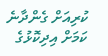ކުރިއަށް ގެންދާނެ ކަމަށް އިދިކޮޅުގެ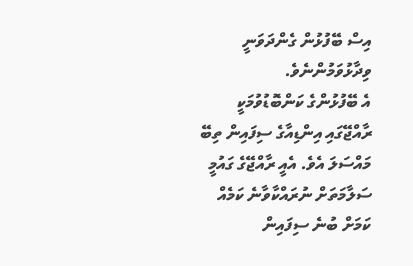އިސް ބޭފުޅުން ގެންދަވަނީ ވިދާޅުވަމުންނެވެ.
އެ ބޭފުޅުންގެ ކަންބޮޑުވުމަކީ ރާއްޖޭގައި އިންޑިއާގެ ސިފައިން ތިބޭ މައްސަލަ އެވެ. އެއީ ރާއްޖޭގެ ގައުމީ ސަލާމަތަށް ނުރައްކާވާނެ ކަމެއް ކަމަށް ބުނެ ސިފައިން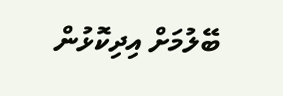ބޭލުމަށް އިދިކޮޅުން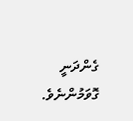ގެންދަނީ ގޮވަމުންނެވެ.